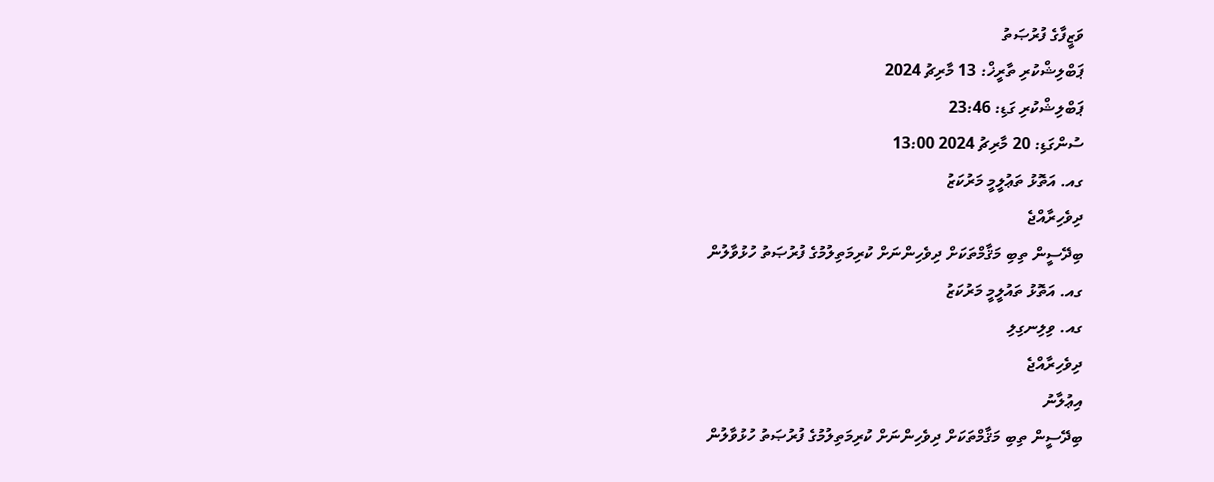ވަޒީފާގެ ފުރުޞަތު
ޕަބްލިޝްކުރި ތާރީޚް: 13 މާރިޗު 2024
ޕަބްލިޝްކުރި ގަޑި: 23:46
ސުންގަޑި: 20 މާރިޗު 2024 13:00
ގއ. އަތޮޅު ތަޢުލީމީ މަރުކަޒު
ދިވެހިރާއްޖެ
ބިދޭސީން ތިބި މަޤާމްތަކަށް ދިވެހިންނަށް ކުރިމަތިލުމުގެ ފުރުޞަތު ހުޅުވާލުން
ގއ. އަތޮޅު ތައުލީމީ މަރުކަޒު
ގއ. ވިލިނގިލި
ދިވެހިރާއްޖެ
އިޢުލާނު
ބިދޭސީން ތިބި މަޤާމްތަކަށް ދިވެހިންނަށް ކުރިމަތިލުމުގެ ފުރުޞަތު ހުޅުވާލުން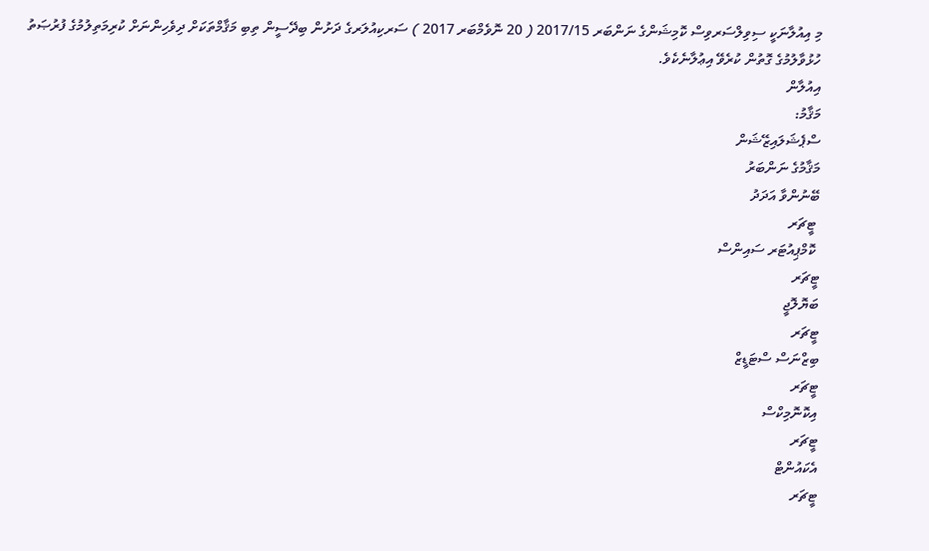މި އިއުލާނަކީ ސިވިލްސަރވިސް ކޮމިޝަންގެ ނަންބަރ 2017/15 ( 20 ނޮވެމްބަރ 2017 ) ސަރކިއުލަރގެ ދަށުން ބިދޭސީން ތިބި މަޤާމްތަކަށް ދިވެހިންނަށް ކުރިމަތިލުމުގެ ފުރުޞަތު ހުޅުވާލުމުގެ ގޮތުން ކުރެވޭ އިޢުލާނެކެވެ.
އިއުލާން
މަޤާމު:
ސްޕެޝަލައިޒޭޝަން
މަޤާމުގެ ނަންބަރު
ބޭނުންވާ އަދަދު
 ޓީޗަރ
 ކޮމްޕިއުޓަރ ސައިންސް
ޓީޗަރ
ބަޔޮލޮޖީ
ޓީޗަރ
ބިޒްނަސް ސްޓަޑީޒް
ޓީޗަރ
އިކޮނޮމިކްސް
ޓީޗަރ
އެކައުންޓް
ޓީޗަރ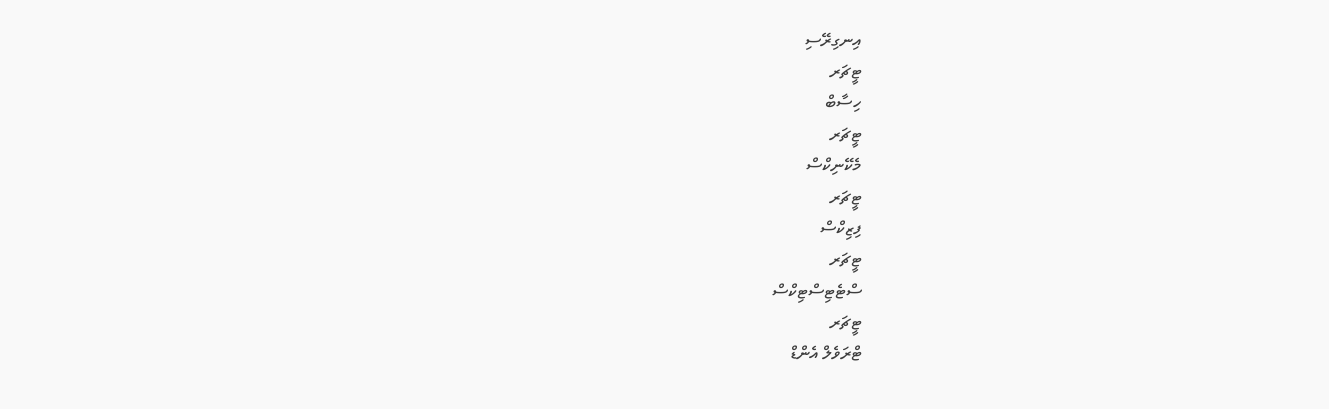އިނގިރޭސި
ޓީޗަރ
ހިސާބް
ޓީޗަރ
މެކޭނިކްސް
ޓީޗަރ
ފިޒިކްސް
ޓީޗަރ
ސްޓެޓިސްޓިކްސް
ޓީޗަރ
ޓްރަވެލް އެންޑް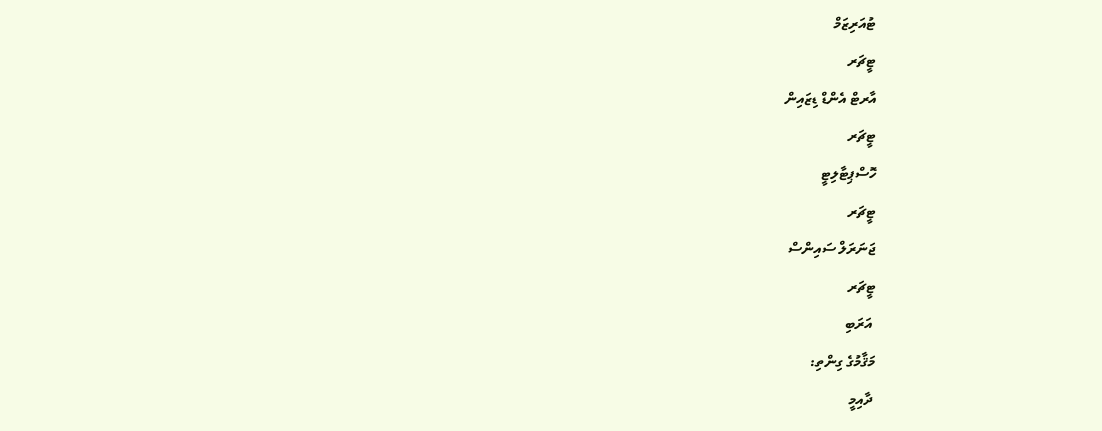ޓުއަރިޒަމް
ޓީޗަރ
އާރޓް އެންޑް ޑިޒައިން
ޓީޗަރ
ހޮސްޕިޓާލިޓީ
ޓީޗަރ
ޖަނަރަލް ސައިންސް
ޓީޗަރ
 އަރަބި
މަޤާމުގެ ގިންތި:
 ދާއިމީ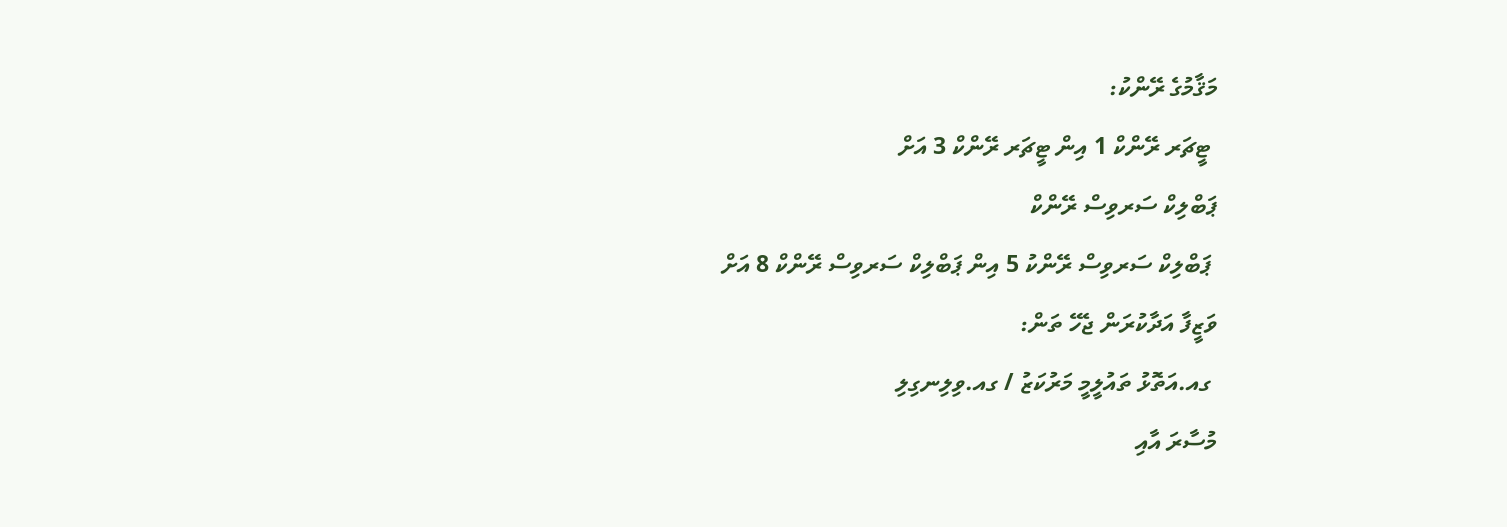މަޤާމުގެ ރޭންކު:
 ޓީޗަރ ރޭންކް 1 އިން ޓީޗަރ ރޭންކް 3 އަށް
ޕަބްލިކް ސަރވިސް ރޭންކް
 ޕަބްލިކް ސަރވިސް ރޭންކު 5 އިން ޕަބްލިކް ސަރވިސް ރޭންކް 8 އަށް
ވަޒީފާ އަދާކުރަން ޖެހޭ ތަން:
 ގއ.އަތޮޅު ތައުލީމީ މަރުކަޒު / ގއ.ވިލިނގިލި
މުސާރަ އާއި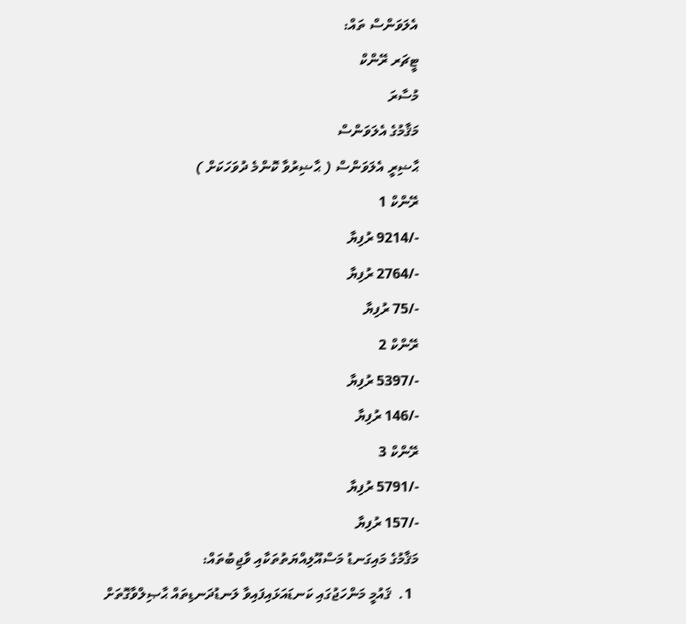އެލަވަންސް ތައް:
ޓީޗަރ ރޭންކް
މުސާރަ
މަޤާމުގެ އެލަވަންސް
ޙާޟިރީ އެލަވަންސް ( ޙާޟިރުވާ ކޮންމެ ދުވަހަކަށް )
ރޭންކް 1
-/9214 ރުފިޔާ
-/2764 ރުފިޔާ
-/75 ރުފިޔާ
ރޭންކް 2
-/5397 ރުފިޔާ
-/146 ރުފިޔާ
ރޭންކް 3
-/5791 ރުފިޔާ
-/157 ރުފިޔާ
މަޤާމުގެ މައިގަނޑު މަސްއޫލިއްޔަތުތަކާއި ވާޖިބުތައް:
  1.  ޤައުމީ މަންހަޖުގައި ކަނޑައަޅައިފައިވާ ލަނޑުދަނޑިތައް ޙާޞިލްވާގޮތަށް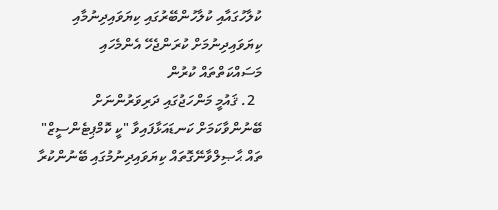ކުލާހުގައާއި ކުލާހުންބޭރުގައި ކިޔަވައިދިނުމާއި ކިޔަވައިދިނުމަށް ކުރަންޖެހޭ އެންމެހައި މަސައްކަތްތައް ކުރުން
  2. ޤައުމީ މަންހަޖުގައި ދަރިވަރުންނަށް ބޭނުންވާކަމަށް ކަނޑައަޅާފައިވާ "ކީ ކޮމްޕިޓެންސީޒް" ތައް ޙާޞިލްވާނޭގޮތައް ކިޔަވައިދިނުމުގައި ބޭނުންކުރާ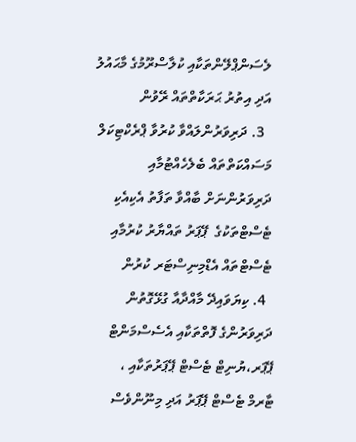ލެސަންޕްލޭންތަކާއި ކުލާސްރޫމުގެ މާޙައުލު  އަދި އިތުރު ޙަރަކާތްތައް ރޭވުން
  3. ދަރިވަރުންލައްވާ ކުރުވާ ޕްރެކްޓިކަލް މަސައްކަތްތައް ބެލެހެއްޓުމާއި ދަރިވަރުންނަށް ބާއްވާ ތަފާތު އެކިއެކި ޓެސްޓްތަކުގެ  ޕޭޕަރު ތައްޔާރު ކުރުމާއި ޓެސްޓްތައް އެޑްމިނިސްޓަރ ކުރުން
  4. ކިޔަވައިދޭ މާއްދާއާ ގުޅޭގޮތުން ދަރިވަރުންގެ ފޮތްތަކާއި އެސެސްމަންޓް ޕޭޕަރ،ޔުނިޓް ޓެސްޓް ޕޭޕަރުތަކާއި ، ޓާރމް ޓެސްޓް ޕޭޕަރު އަދި މިނޫންވެސް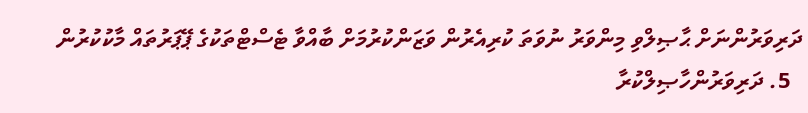ދަރިވަރުންނަށް ޙާޞިލްވި މިންވަރު ނުވަތަ ކުރިއެރުން ވަޒަންކުރުމަށް ބާއްވާ ޓެސްޓްތަކުގެ ޕޭޕަރުތައް މާކުކުރުން
  5. ދަރިވަރުންހާޞިލްކުރާ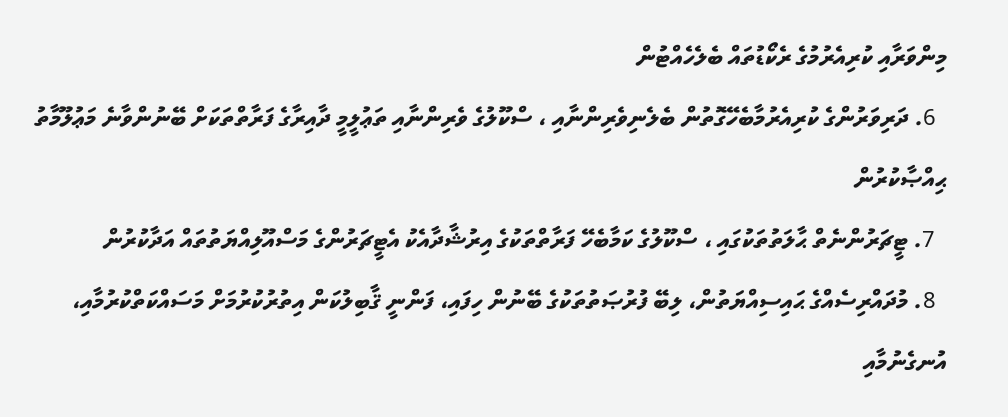މިންވަރާއި ކުރިއެރުމުގެ ރެކޯޑުތައް ބެލެހެއްޓުން
  6. ދަރިވަރުންގެ ކުރިއެރުމާބެހޭގޮތުން ބެލެނިވެރިންނާއި ، ސްކޫލުގެ ވެރިންނާއި ތަޢުލީމީ ދާއިރާގެ ފަރާތްތަކަށް ބޭނުންވާނެ މަޢުލޫމާތު ޙިއްޞާކުރުން
  7. ޓީޗަރުންނެތް ޙާލަތުތަކުގައި ، ސްކޫލުގެ ކަމާބެހޭ ފަރާތްތަކުގެ އިރުޝާދާއެކު އެޓީޗަރުންގެ މަސްއޫލިއްޔަތުތައް އަދާކުރުން
  8. މުދައްރިސެއްގެ ޙައިސިއްޔަތުން، ލިބޭ ފުރުޞަތުތަކުގެ ބޭނުން ހިފައި، ފަންނީ ޤާބިލުކަން އިތުރުކުރުމަށް މަސައްކަތްކުރުމާއި، އުނގެނުމާއި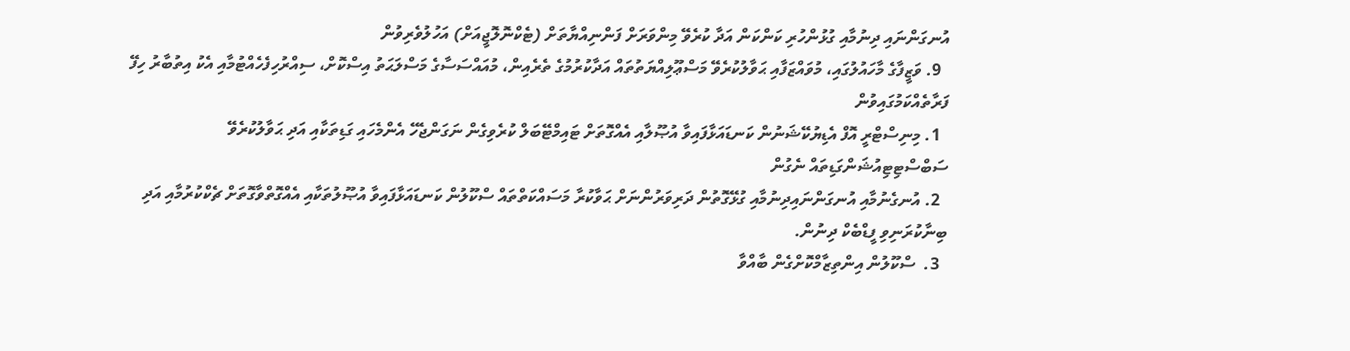އުނގަންނައި ދިނުމާއި ގުޅުންހުރި ކަންކަން އަދާ ކުރެވޭ މިންވަރަށް ފަންނިއްޔާތަށް (ޓެކްނޮލޮޖީއަށް) އަހުލުވެރިވުން
  9. ވަޒީފާގެ މާހައުލުގައި، މުވައްޒަފާއި ޙަވާލުކުރެވޭ މަސްޢޫލިއްޔަތުތައް އަދާކުރުމުގެ ތެރެއިން، މުއައްސަސާގެ މަސްލަޙަތު އިސްކޮށް، ސިއްރުހިފެހެއްޓުމާއި އެކު އިތުބާރު ހިފޭ  ފަރާތެއްކަމުގައިވުން
  1. މިނިސްޓްރީ އޮފް އެޑިޔުކޭޝަނުން ކަނޑައަޅާފައިވާ އުޞޫލާއި އެއްގޮތަށް ޓައިމްޓޭބަލް ކުރެވިގެން ނަގަންޖެހޭ އެންމެހައި ގަޑިތަކާއި އަދި ޙަވާލުކުރެވޭ ސަބްސްޓިޓިއުޝަންގަޑިތައް ނެގުން
  2. އުނގެނުމާއި އުނގަންނައިދިނުމާއި ގުޅޭގޮތުން ދަރިވަރުންނަށް ޙަވާކުރާ މަސައްކަތްތައް ސްކޫލުން ކަނޑައަޅާފައިވާ އުޞޫލުތަކާއި އެއްގޮތްވާގޮތަށް ޗެކްކުރުމާއި އަދި ބިނާކުރަނިވި ފީޑްބެކް ދިނުން.
  3.  ސްކޫލުން އިންތިޒާމްކޮށްގެން ބާއްވާ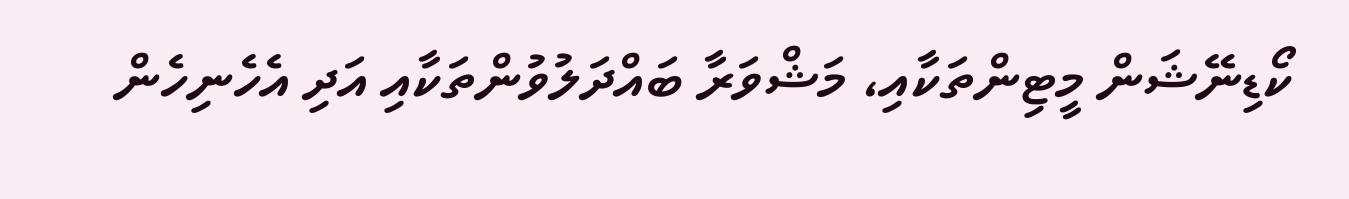ކޯޑިނޭޝަން މީޓިންތަކާއި، މަޝްވަރާ ބައްދަލުވުންތަކާއި އަދި އެހެނިހެން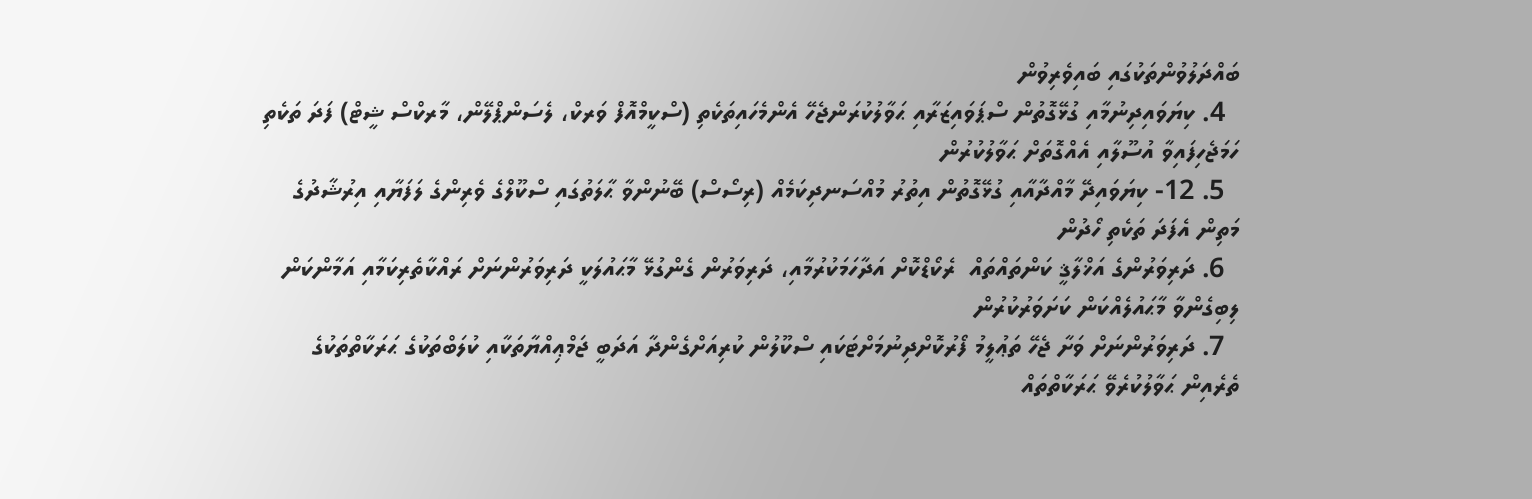ބައްދަލުވުންތަކުގައި ބައިވެރިވުން
  4. ކިޔަވައިދިނުމާއި ގުޅޭގޮތުން ސްޕަވައިޒަރާއި ޙަވާލުކުރަންޖެހޭ އެންމެހައިތަކެތި (ސްކީމްއޮފް ވަރކް، ލެސަންޕްލޭން، މާރކްސް ޝީޓް) ފަދަ ތަކެތި ހަމަޖެހިފައިވާ އުސޫލާއި އެއްގޮތަށް ޙަވާލުކުރުން
  5. 12- ކިޔަވައިދޭ މާއްދާއާއި ގުޅޭގޮތުން އިތުރު މުއްސަނދިކަމެއް (ރިސޯސް) ބޭނުންވާ ޙާލަތުގައި ސްކޫލްގެ ވެރިންގެ ލަފަޔާއި އިރުޝާދުގެ މަތިން އެފަދަ ތަކެތި ހޯދުން
  6. ދަރިވަރުންގެ އަޚްލާޤީ ކަންތައްތައް  ރެކޯޑްކޮށް އަދާހަމަކުރުމާއި، ދަރިވަރުން ގެންގުޅޭ މާޙައުލަކީ ދަރިވަރުންނަށް ރައްކާތެރިކަމާއި އަމާންކަން ލިބިގެންވާ މާޙައުލެއްކަން ކަށަވަރުކުރުން
  7. ދަރިވަރުންނަށް ވަށާ ޖެހޭ ތަޢުލީމު ފޯރުކޮށްދިނުމަށްޓަކައި ސްކޫލުން ކުރިއަށްގެންދާ އަދަބީ ޖަމްޢިއްޔާތަކާއި ކުލަބްތަކުގެ ޙަރަކާތްތަކުގެ ތެރެއިން ޙަވާލުކުރެވޭ ޙަރަކާތްތައް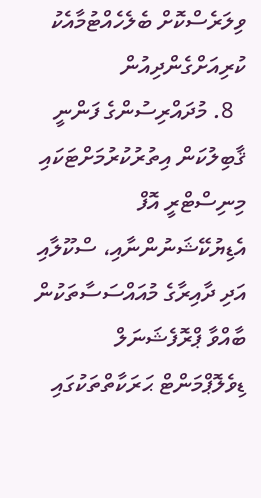ވިލަރެސްކޮށް ބެލެހެއްޓުމާއެކު ކުރިއަށްގެންދިއުން
  8. މުދައްރިސުންގެ ފަންނީ ޤާބިލުކަން އިތުރުކުރުމަށްޓަކައި މިނިސްޓްރީ އޮފް އެޑިޔުކޭޝަނުންނާއި، ސްކޫލާއި އަދި ދާއިރާގެ މުއައްސަސާތަކުން ބާއްވާ ޕްރޮފެޝަނަލް ޑިވެލޮޕްމަންޓް ޙަރަކާތްތަކުގައި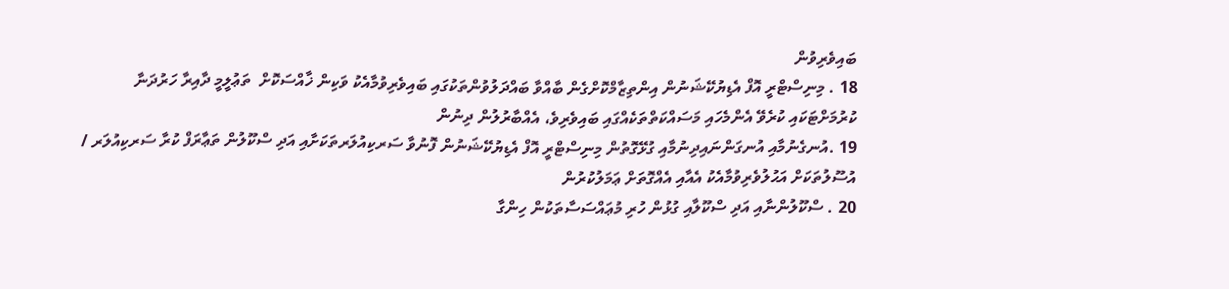ބައިވެރިވުން
18 . މިނިސްޓްރީ އޮފް އެޑިޔުކޭޝަނުން އިންތިޒާމްކޮށްގެން ބާއްވާ ބައްދަލުވުންތަކުގައި ބައިވެރިވުމާއެކު ވަކިން ޚާއްސަކޮށް  ތަޢުލީމީ ދާއިރާ ހަރުދަނާ ކުރުމަށްޓަކައި ކުރެވޭ އެންމެހައި މަސައްކަތްތަކެއްގައި ބައިވެރިވެ، އެއްބާރުލުން ދިނުން
19 .އުނގެނުމާއި އުނގަންނައިދިނުމާއި ގުޅޭގޮތުން މިނިސްޓްރީ އޮފް އެޑިޔުކޭޝަނުން ފޮނުވާ ސަރކިއުލަރތަކަށާއި އަދި ސްކޫލުން ތަޢާރަފް ކުރާ ސަރކިއުލަރ / އުސޫލުތަކަށް އަޙުލުވެރިވުމާއެކު އެއާއި އެއްގޮތަށް ޢަމަލުކުރުން
20 . ސްކޫލުންނާއި އަދި ސްކޫލާއި ގުޅުން ހުރި މުޢައްސަސާތަކުން ހިންގާ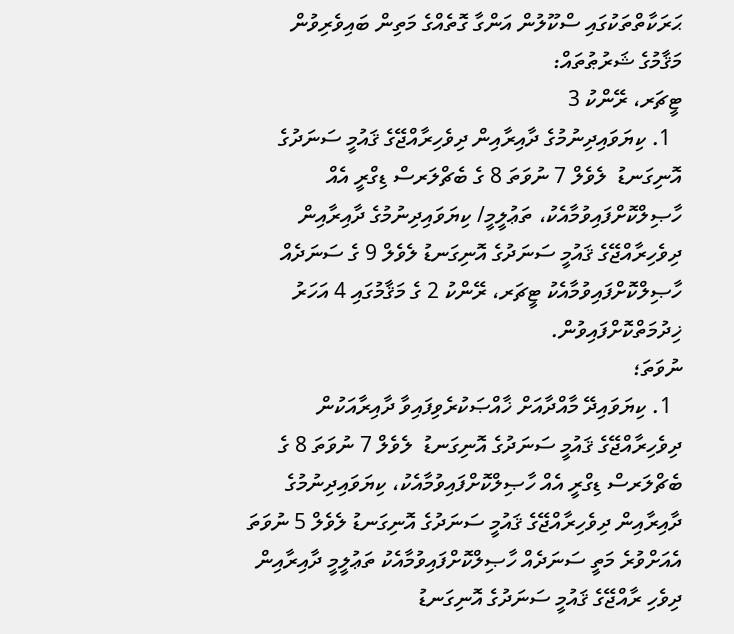ޙަރަކާތްތަކުގައި ސްކޫލުން އަންގާ ގޮތެއްގެ މަތިން ބައިވެރިވުން
މަޤާމުގެ ޝަރުޠުތައް:
ޓީޗަރ، ރޭންކު 3
  1. ކިޔަވައިދިނުމުގެ ދާއިރާއިން ދިވެހިރާއްޖޭގެ ޤައުމީ ސަނަދުގެ އޮނިގަނޑު  ލެވެލް 7 ނުވަތަ 8 ގެ ބެޗްލަރސް ޑިގްރީ އެއް ހާޞިލްކޮށްފައިވުމާއެކު، ތަޢުލީމީ/ ކިޔަވައިދިނުމުގެ ދާއިރާއިން ދިވެހިރާއްޖޭގެ ޤައުމީ ސަނަދުގެ އޮނިގަނޑު ލެވެލް 9 ގެ ސަނަދެއް ހާޞިލްކޮށްފައިވުމާއެކު ޓީޗަރ، ރޭންކު 2 ގެ މަޤާމުގައި 4 އަހަރު ޚިދުމަތްކޮށްފައިވުން.
ނުވަތަ؛
  1. ކިޔަވައިދޭ މާއްދާއަށް ޚާއްޞަކުރެވިފައިވާ ދާއިރާއަކުން ދިވެހިރާއްޖޭގެ ޤައުމީ ސަނަދުގެ އޮނިގަނޑު  ލެވެލް 7 ނުވަތަ 8 ގެ ބެޗްލަރސް ޑިގްރީ އެއް ހާޞިލްކޮށްފައިވުމާއެކު، ކިޔަވައިދިނުމުގެ  ދާއިރާއިން ދިވެހިރާއްޖޭގެ ޤައުމީ ސަނަދުގެ އޮނިގަނޑު ލެވެލް 5 ނުވަތަ އެއަށްވުރެ މަތީ ސަނަދެއް ހާޞިލްކޮށްފައިވުމާއެކު ތަޢުލީމީ ދާއިރާއިން ދިވެހި ރާއްޖޭގެ ޤައުމީ ސަނަދުގެ އޮނިގަނޑު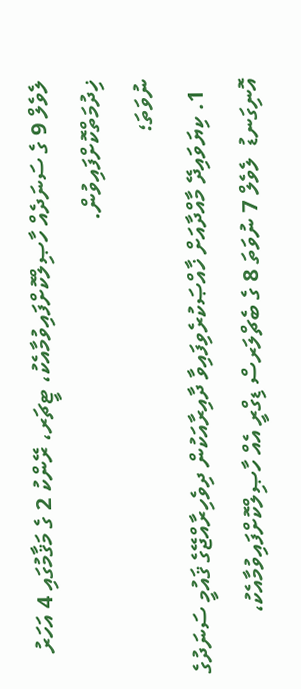ލެވެލް 9 ގެ ސަނަދެއް ހާޞިލްކޮށްފައިވުމާއެކު، ޓީޗަރ، ރޭންކު 2 ގެ މަޤާމުގައި 4 އަހަރު ޚިދުމަތްކޮށްފައިވުން.
ނުވަތަ؛
  1. ކިޔަވައިދޭ މާއްދާއަށް ޚާއްޞަކުރެވިފައިވާ ދާއިރާއަކުން ދިވެހިރާއްޖޭގެ ޤައުމީ ސަނަދުގެ އޮނިގަނޑު  ލެވެލް 7 ނުވަތަ 8 ގެ ބެޗްލަރސް ޑިގްރީ އެއް ހާޞިލްކޮށްފައިވުމާއެކު،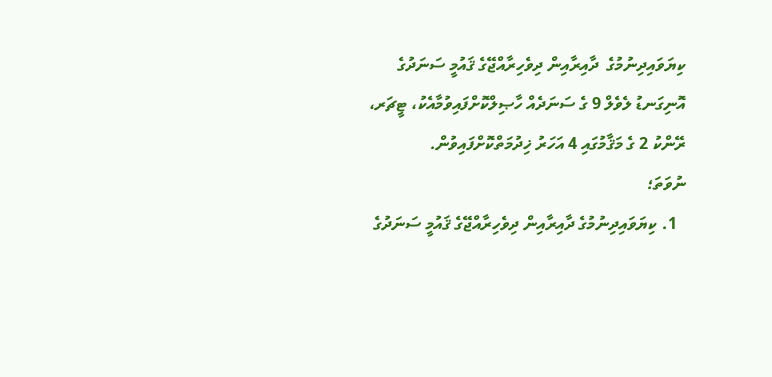ކިޔަވައިދިނުމުގެ  ދާއިރާއިން ދިވެހިރާއްޖޭގެ ޤައުމީ ސަނަދުގެ އޮނިގަނޑު ލެވެލް 9 ގެ ސަނަދެއް ހާޞިލްކޮށްފައިވުމާއެކު، ޓީޗަރ، ރޭންކު 2 ގެ މަޤާމުގައި 4 އަހަރު ޚިދުމަތްކޮށްފައިވުން.
ނުވަތަ؛
  1. ކިޔަވައިދިނުމުގެ ދާއިރާއިން ދިވެހިރާއްޖޭގެ ޤައުމީ ސަނަދުގެ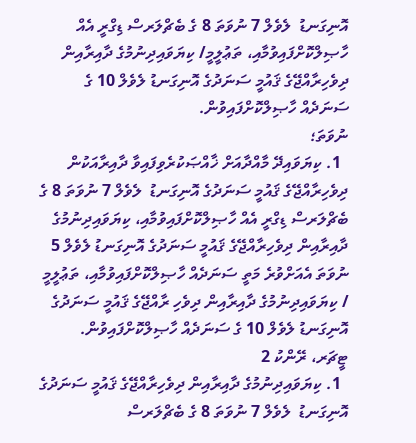އޮނިގަނޑު  ލެވެލް 7 ނުވަތަ 8 ގެ ބެޗްލަރސް ޑިގްރީ އެއް ހާޞިލްކޮށްފައިވުމާއި، ތަޢުލީމީ/ ކިޔަވައިދިނުމުގެ ދާއިރާއިން ދިވެހިރާއްޖޭގެ ޤައުމީ ސަނަދުގެ އޮނިގަނޑު ލެވެލް 10 ގެ ސަނަދެއް ހާޞިލްކޮށްފައިވުން.
ނުވަތަ؛
  1. ކިޔަވައިދޭ މާއްދާއަށް ޚާއްޞަކުރެވިފައިވާ ދާއިރާއަކުން ދިވެހިރާއްޖޭގެ ޤައުމީ ސަނަދުގެ އޮނިގަނޑު  ލެވެލް 7 ނުވަތަ 8 ގެ ބެޗްލަރސް ޑިގްރީ އެއް ހާޞިލްކޮށްފައިވުމާއި، ކިޔަވައިދިނުމުގެ  ދާއިރާއިން ދިވެހިރާއްޖޭގެ ޤައުމީ ސަނަދުގެ އޮނިގަނޑު ލެވެލް 5 ނުވަތަ އެއަށްވުރެ މަތީ ސަނަދެއް ހާޞިލްކޮށްފައިވުމާއި، ތަޢުލީމީ / ކިޔަވައިދިނުމުގެ ދާއިރާއިން ދިވެހި ރާއްޖޭގެ ޤައުމީ ސަނަދުގެ އޮނިގަނޑު ލެވެލް 10 ގެ ސަނަދެއް ހާޞިލްކޮށްފައިވުން.
ޓީޗަރ، ރޭންކު 2
  1. ކިޔަވައިދިނުމުގެ ދާއިރާއިން ދިވެހިރާއްޖޭގެ ޤައުމީ ސަނަދުގެ އޮނިގަނޑު  ލެވެލް 7 ނުވަތަ 8 ގެ ބެޗްލަރސް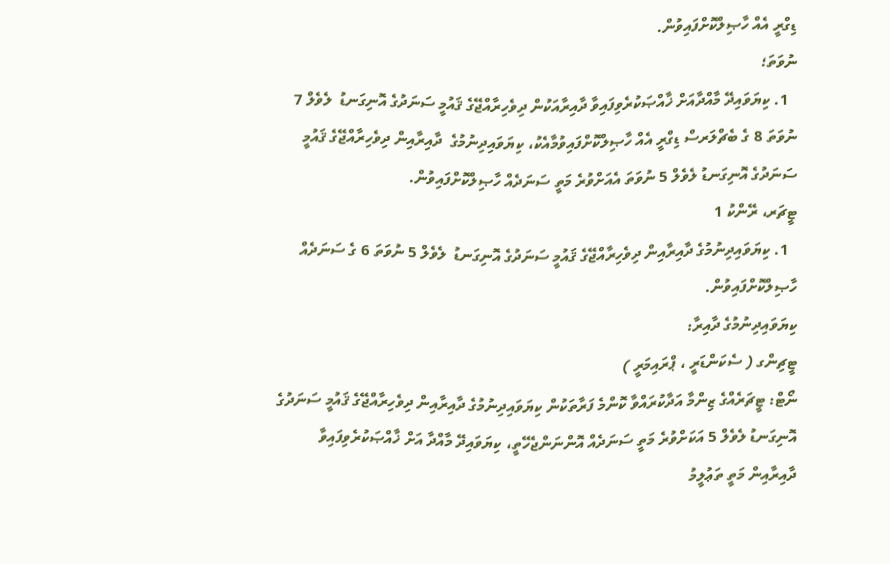ޑިގްރީ އެއް ހާޞިލްކޮށްފައިވުން.
ނުވަތަ؛
  1. ކިޔަވައިދޭ މާއްދާއަށް ޚާއްޞަކުރެވިފައިވާ ދާއިރާއަކުން ދިވެހިރާއްޖޭގެ ޤައުމީ ސަނަދުގެ އޮނިގަނޑު  ލެވެލް 7 ނުވަތަ 8 ގެ ބެޗްލަރސް ޑިގްރީ އެއް ހާޞިލްކޮށްފައިވުމާއެކު، ކިޔަވައިދިނުމުގެ  ދާއިރާއިން ދިވެހިރާއްޖޭގެ ޤައުމީ ސަނަދުގެ އޮނިގަނޑު ލެވެލް 5 ނުވަތަ އެއަށްވުރެ މަތީ ސަނަދެއް ހާޞިލްކޮށްފައިވުން.
ޓީޗަރ، ރޭންކު 1
  1. ކިޔަވައިދިނުމުގެ ދާއިރާއިން ދިވެހިރާއްޖޭގެ ޤައުމީ ސަނަދުގެ އޮނިގަނޑު  ލެވެލް 5 ނުވަތަ 6 ގެ ސަނަދެއް ހާޞިލްކޮށްފައިވުން.
ކިޔަވައިދިނުމުގެ ދާއިރާ:
ޓީޗިންގ ( ސެކަންޑަރީ ، ޕްރައިމަރީ )
ނޯޓް: ޓީޗަރެއްގެ ޒިންމާ އަދާކުރައްވާ ކޮންމެ ފަރާތަކުން ކިޔަވައިދިނުމުގެ ދާއިރާއިން ދިވެހިރާއްޖޭގެ ޤައުމީ ސަނަދުގެ އޮނިގަނޑު ލެވެލް 5 އަކަށްވުރެ މަތީ ސަނަދެއް އޮންނަންޖެހޭތީ، ކިޔަވައިދޭ މާއްދާ އަށް ޚާއްޞަކުރެވިފައިވާ ދާއިރާއިން މަތީ ތަޢުލީމު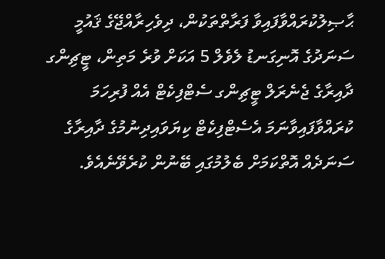ޙާޞިލުކުރައްވާފައިވާ ފަރާތްތަކުން، ދިވެހިރާއްޖޭގެ ޤައުމީ ސަނަދުގެ އޮނިގަނޑު ލެވެލް 5 އަކަށް ވުރެ މަތިން، ޓީޗިންގ ދާއިރާގެ ޖެނެރަލް ޓީޗިންގ ސެޓްފިކެޓް އެއް ފުރިހަމަ ކުރައްވާފައިވާނަމަ އެސެޓްފިކެޓް ކިޔަވައިދިނުމުގެ ދާއިރާގެ ސަނަދެއް އޮތްކަމަށް ބެލުމުގައި ބޭނުން ކުރެވޭނެއެވެ.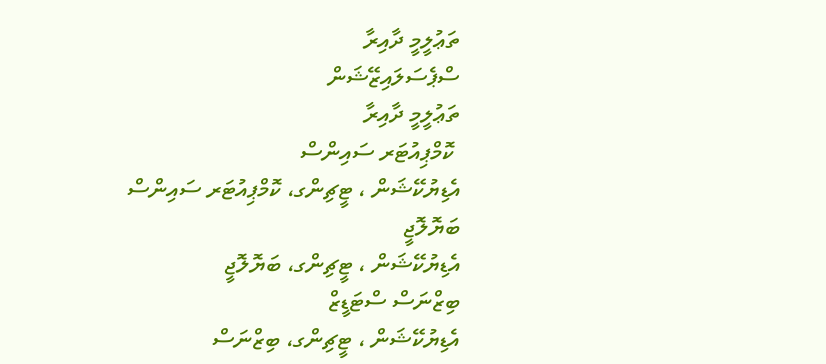ތަޢުލީމީ ދާއިރާ
ސްޕެސަލައިޒޭޝަން
ތަޢުލީމީ ދާއިރާ
 ކޮމްޕިއުޓަރ ސައިންސް
އެޑިޔުކޭޝަން ، ޓީޗިންގ، ކޮމްޕިއުޓަރ ސައިންސް
ބަޔޮލޮޖީ
އެޑިޔުކޭޝަން ، ޓީޗިންގ، ބަޔޮލޮޖީ
ބިޒްނަސް ސްޓަޑީޒް
އެޑިޔުކޭޝަން ، ޓީޗިންގ، ބިޒްނަސް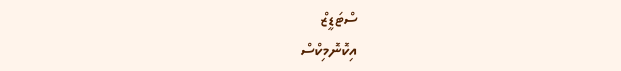ސްޓަޑީޒް
އިކޮނޮމިކްސް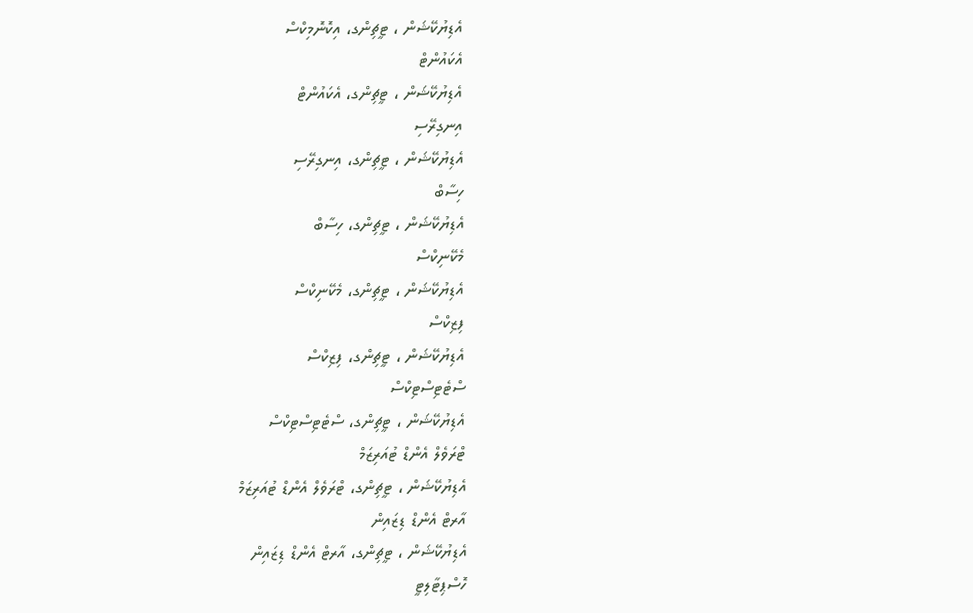އެޑިޔުކޭޝަން ، ޓީޗިންގ، އިކޮނޮމިކްސް
އެކައުންޓް
އެޑިޔުކޭޝަން ، ޓީޗިންގ، އެކައުންޓް
އިނގިރޭސި
އެޑިޔުކޭޝަން ، ޓީޗިންގ، އިނގިރޭސި
ހިސާބް
އެޑިޔުކޭޝަން ، ޓީޗިންގ، ހިސާބް
މެކޭނިކްސް
އެޑިޔުކޭޝަން ، ޓީޗިންގ، މެކޭނިކްސް
ފިޒިކްސް
އެޑިޔުކޭޝަން ، ޓީޗިންގ، ފިޒިކްސް
ސްޓެޓިސްޓިކްސް
އެޑިޔުކޭޝަން ، ޓީޗިންގ، ސްޓެޓިސްޓިކްސް
ޓްރަވެލް އެންޑް ޓުއަރިޒަމް
އެޑިޔުކޭޝަން ، ޓީޗިންގ، ޓްރަވެލް އެންޑް ޓުއަރިޒަމް
އާރޓް އެންޑް ޑިޒައިން
އެޑިޔުކޭޝަން ، ޓީޗިންގ، އާރޓް އެންޑް ޑިޒައިން
ހޮސްޕިޓާލިޓީ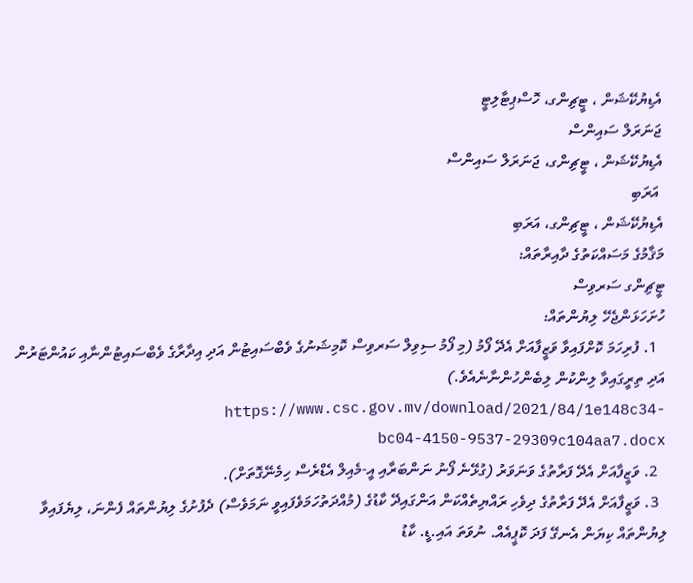އެޑިޔުކޭޝަން ، ޓީޗިންގ، ހޮސްޕިޓާލިޓީ
ޖަނަރަލް ސައިންސް
އެޑިޔުކޭޝަން ، ޓީޗިންގ، ޖަނަރަލް ސައިންސް
 އަރަބި
އެޑިޔުކޭޝަން ، ޓީޗިންގ، އަރަބި
މަޤާމުގެ މަސައްކަތުގެ ދާއިރާތައް:
ޓީޗިންގ ސަރވިސް
ހުށަހަޅަންޖެހޭ ލިޔުންތައް:
  1. ފުރިހަމަ ކޮށްފައިވާ ވަޒީފާއަށް އެދޭ ފޯމު (މި ފޯމު ސިވިލް ސަރވިސް ކޮމިޝަނުގެ ވެބްސައިޓުން އަދި އިދާރާގެ ވެބްސައިޓުންނާއި ކައުންޓަރުން އަދި ތިރީގައިވާ ލިންކުން ލިބެންހުންނާނެއެވެ.)  https://www.csc.gov.mv/download/2021/84/1e148c34-bc04-4150-9537-29309c104aa7.docx
  2. ވަޒީފާއަށް އެދޭ ފަރާތުގެ ވަނަވަރު (ގުޅޭނެ ފޯނު ނަންބަރާއި އީ-މެއިލް އެޑްރެސް ހިމެނޭގޮތަށް).
  3. ވަޒީފާއަށް އެދޭ ފަރާތުގެ ދިވެހި ރައްޔިތެއްކަން އަންގައިދޭ ކާޑުގެ (މުއްދަތުހަމަވެފައިވީ ނަމަވެސް) ދެފުށުގެ ލިޔުންތައް ފެންނަ، ލިޔެފައިވާ ލިޔުންތައް ކިޔަން އެނގޭ ފަދަ ކޮޕީއެއް. ނުވަތަ އައި.ޑީ. ކާޑު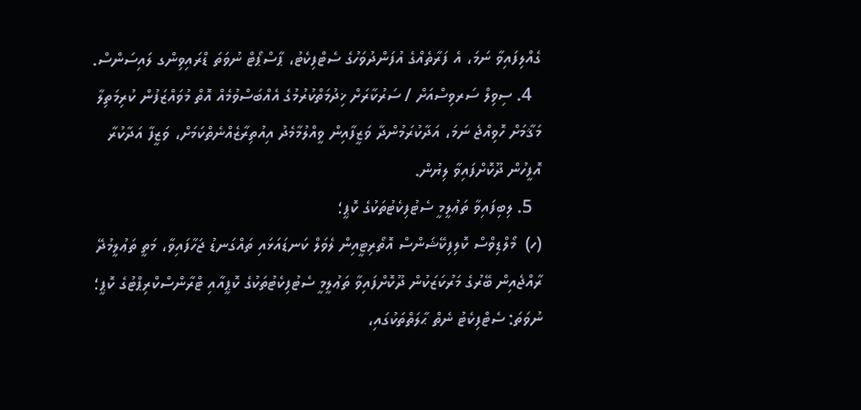ގެއްލިފައިވާ ނަމަ، އެ ފަރާތެއްގެ އުފަންދުވަހުގެ ސެޓްފިކެޓު، ޕާސްޕޯޓް ނުވަތަ ޑްރައިވިންގ ލައިސަންސް.
  4. ސިވިލް ސަރވިސްއަށް / ސަރުކާރަށް ޚިދުމަތްކުރުމުގެ އެއްބަސްވުމެއް އޮތް މުވައްޒަފުން ކުރިމަތިލާ މަޤާމަށް ހޮވިއްޖެ ނަމަ، އަދާކުރަމުންދާ ވަޒީފާއިން ވީއްލުމާމެދު އިއުތިރާޒެއްނެތްކަމަށް، ވަޒީފާ އަދާކުރާ އޮފީހުން ދޫކޮށްފައިވާ ލިޔުން.
  5. ލިބިފައިވާ ތަޢުލީމީ ސެޓުފިކެޓުތަކުގެ ކޮޕީ؛
(ހ)  މޯލްޑިވްސް ކޮލިފިކޭޝަންސް އޮތޯރިޓީއިން ލެވަލް ކަނޑައަޅައި ތައްގަނޑު ޖަހާފައިވާ، މަތީ ތަޢުލީމުދޭ ރާއްޖެއިން ބޭރުގެ މަރުކަޒަކުން ދޫކޮށްފައިވާ ތަޢުލީމީ ސެޓުފިކެޓުތަކުގެ ކޮޕީއާއި ޓްރާންސްކްރިޕްޓުގެ ކޮޕީ؛ ނުވަތަ: ސެޓްފިކެޓު ނެތް ޙާލަތްތަކުގައި،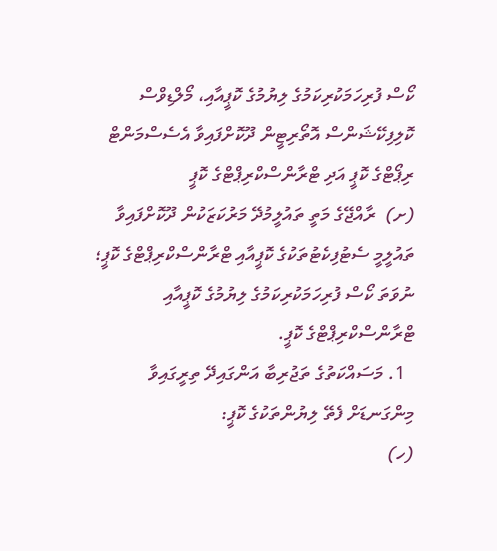ކޯސް ފުރިހަމަކުރިކަމުގެ ލިޔުމުގެ ކޮޕީއާއި، މޯލްޑިވްސް ކޮލިފިކޭޝަންސް އޮތޯރިޓީން ދޫކޮށްފައިވާ އެސެސްމަންޓް ރިޕޯޓްގެ ކޮޕީ އަދި ޓްރާންސްކްރިޕްޓްގެ ކޮޕީ
(ށ)  ރާއްޖޭގެ މަތީ ތައުލީމުދޭ މަރުކަޒަކުން ދޫކޮށްފައިވާ ތައުލީމީ ސެޓުފިކެޓުތަކުގެ ކޮޕީއާއި ޓްރާންސްކްރިޕްޓްގެ ކޮޕީ؛ ނުވަތަ ކޯސް ފުރިހަމަކުރިކަމުގެ ލިޔުމުގެ ކޮޕީއާއި ޓްރާންސްކްރިޕްޓްގެ ކޮޕީ.
  1. މަސައްކަތުގެ ތަޖުރިބާ އަންގައިދޭ ތިރީގައިވާ މިންގަނޑަށް ފެތޭ ލިޔުންތަކުގެ ކޮޕީ:
(ހ)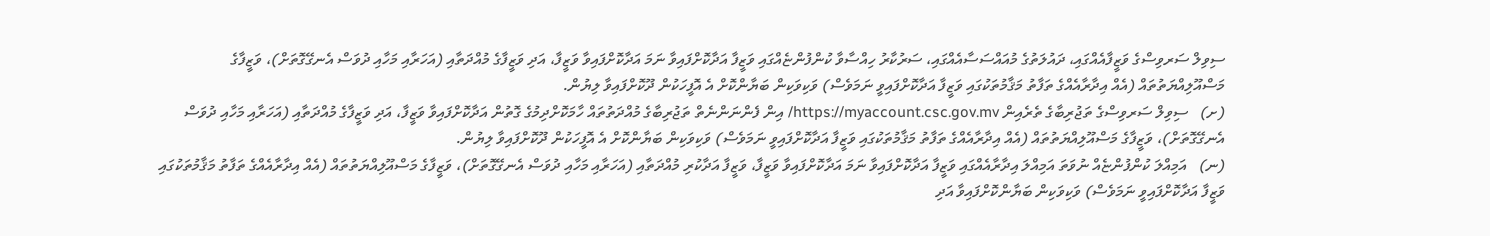ސިވިލް ސަރވިސްގެ ވަޒީފާއެއްގައި، ދައުލަތުގެ މުއައްސަސާއެއްގައި، ސަރުކާރު ހިއްސާވާ ކުންފުންޏެއްގައި ވަޒީފާ އަދާކޮށްފައިވާ ނަމަ އަދާކޮށްފައިވާ ވަޒީފާ، އަދި ވަޒީފާގެ މުއްދަތާއި (އަހަރާއި މަހާއި ދުވަސް އެނގޭގޮތަށް)، ވަޒީފާގެ މަސްއޫލިއްޔަތުތައް (އެއް އިދާރާއެއްގެ ތަފާތު މަޤާމުތަކުގައި ވަޒީފާ އަދާކޮށްފައިވީ ނަމަވެސް) ވަކިވަކިން ބަޔާންކޮށް އެ އޮފީހަކުން ދޫކޮށްފައިވާ ލިޔުން.
(ށ)   ސިވިލް ސަރވިސްގެ ތަޖުރިބާގެ ތެރެއިން https://myaccount.csc.gov.mv/ އިން ފެންނަންނެތް ތަޖުރިބާގެ މުއްދަތުތައް ހާމަކޮށްދިމުގެ ގޮތުން އަދާކޮށްފައިވާ ވަޒީފާ، އަދި ވަޒީފާގެ މުއްދަތާއި (އަހަރާއި މަހާއި ދުވަސް އެނގޭގޮތަށް)، ވަޒީފާގެ މަސްއޫލިއްޔަތުތައް (އެއް އިދާރާއެއްގެ ތަފާތު މަޤާމުތަކުގައި ވަޒީފާ އަދާކޮށްފައިވީ ނަމަވެސް) ވަކިވަކިން ބަޔާންކޮށް އެ އޮފީހަކުން ދޫކޮށްފައިވާ ލިޔުން.
(ނ)   އަމިއްލަ ކުންފުންޏެއް ނުވަތަ އަމިއްލަ އިދާރާއެއްގައި ވަޒީފާ އަދާކޮށްފައިވާ ނަމަ އަދާކޮށްފައިވާ ވަޒީފާ، ވަޒީފާ އަދާކުރި މުއްދަތާއި (އަހަރާއި މަހާއި ދުވަސް އެނގޭގޮތަށް)، ވަޒީފާގެ މަސްއޫލިއްޔަތުތައް (އެއް އިދާރާއެއްގެ ތަފާތު މަޤާމުތަކުގައި ވަޒީފާ އަދާކޮށްފައިވީ ނަމަވެސް) ވަކިވަކިން ބަޔާންކޮށްފައިވާ އަދި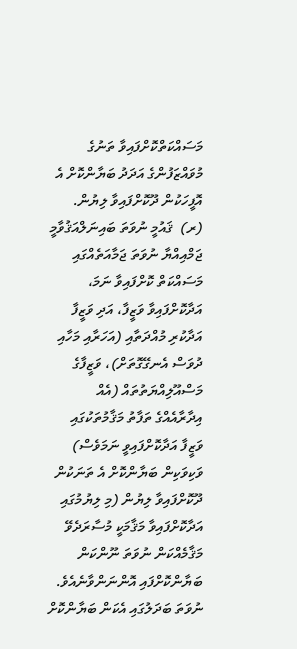މަސައްކަތްކޮށްފައިވާ ތަނުގެ މުވައްޒަފުންގެ އަދަދު ބަޔާންކޮށް އެ އޮފީހަކުން ދޫކޮށްފައިވާ ލިޔުން.
(ރ)  ޤައުމީ ނުވަތަ ބައިނަލްއަޤުވާމީ ޖަމްއިއްޔާ ނުވަތަ ޖަމާއަތެއްގައި މަސައްކަތް ކޮށްފައިވާ ނަމަ، އަދާކޮށްފައިވާ ވަޒީފާ، އަދި ވަޒީފާ އަދާކުރި މުއްދަތާއި (އަހަރާއި މަހާއި ދުވަސް އެނގޭގޮތަށް)، ވަޒީފާގެ މަސްއޫލިއްޔަތުތައް (އެއް އިދާރާއެއްގެ ތަފާތު މަޤާމުތަކުގައި ވަޒީފާ އަދާކޮށްފައިވީ ނަމަވެސް) ވަކިވަކިން ބަޔާންކޮށް އެ ތަނަކުން ދޫކޮށްފައިވާ ލިޔުން (މި ލިޔުމުގައި އަދާކޮށްފައިވާ މަޤާމަކީ މުސާރަދެވޭ މަޤާމެއްކަން ނުވަތަ ނޫންކަން ބަޔާންކޮށްފައި އޮންނަންވާނެއެވެ. ނުވަތަ ބަދަލުގައި އެކަން ބަޔާންކޮށް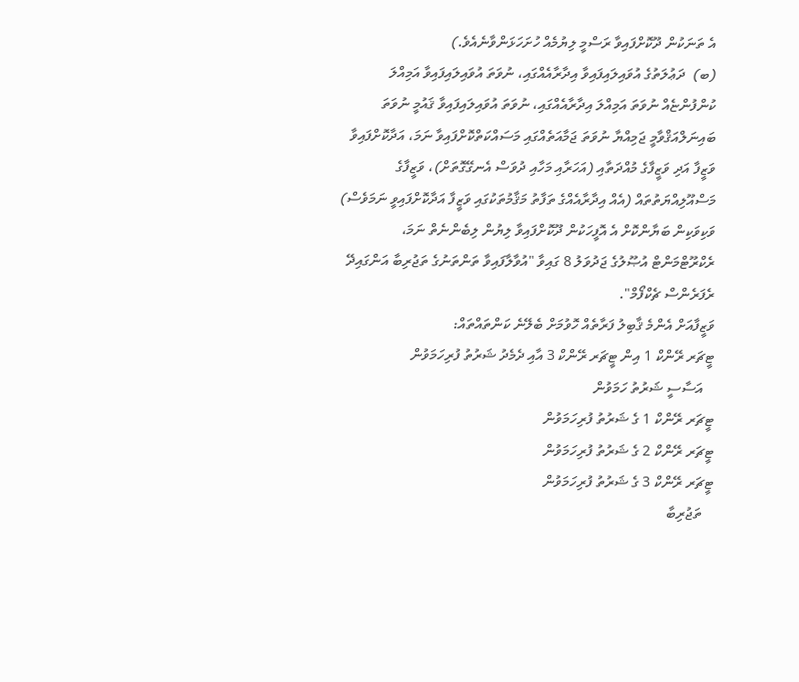އެ ތަނަކުން ދޫކޮށްފައިވާ ރަސްމީ ލިޔުމެއް ހުށަހަޅަންވާނެއެވެ.)
(ބ)  ދަޢުލަތުގެ އުވައިލައިފައިވާ އިދާރާއެއްގައި، ނުވަތަ އުވައިލައިފައިވާ އަމިއްލަ ކުންފުންޏެއް ނުވަތަ އަމިއްލަ އިދާރާއެއްގައި، ނުވަތަ އުވައިލައިފައިވާ ޤައުމީ ނުވަތަ ބައިނަލްއަޤްވާމީ ޖަމިއްޔާ ނުވަތަ ޖަމާއަތެއްގައި މަސައްކަތްކޮށްފައިވާ ނަމަ، އަދާކޮށްފައިވާ ވަޒީފާ އަދި ވަޒީފާގެ މުއްދަތާއި (އަހަރާއި މަހާއި ދުވަސް އެނގޭގޮތަށް)، ވަޒީފާގެ މަސްއޫލިއްޔަތުތައް (އެއް އިދާރާއެއްގެ ތަފާތު މަޤާމުތަކުގައި ވަޒީފާ އަދާކޮށްފައިވީ ނަމަވެސް) ވަކިވަކިން ބަޔާންކޮށް އެ އޮފީހަކުން ދޫކޮށްފައިވާ ލިޔުން ލިބެންނެތް ނަމަ، ރެކްރޫޓްމަންޓް އުޞޫލުގެ ޖަދުވަލު 8 ގައިވާ "އުވާލާފައިވާ ތަންތަނުގެ ތަޖުރިބާ އަންގައިދޭ ރެފަރެންސް ޗެކްފޯމް".
ވަޒީފާއަށް އެންމެ ޤާބިލު ފަރާތެއް ހޮވުމަށް ބެލޭނެ ކަންތައްތައް:
ޓީޗަރ ރޭންކް 1 އިން ޓީޗަރ ރޭންކް 3 އާއި ދެމެދު ޝަރުތު ފުރިހަމަވުން
   އަސާސީ ޝަރުތު ހަމަވުން
ޓީޗަރ ރޭންކް 1 ގެ ޝަރުތު ފުރިހަމަވުން
ޓީޗަރ ރޭންކް 2 ގެ ޝަރުތު ފުރިހަމަވުން
ޓީޗަރ ރޭންކް 3 ގެ ޝަރުތު ފުރިހަމަވުން
   ތަޖުރިބާ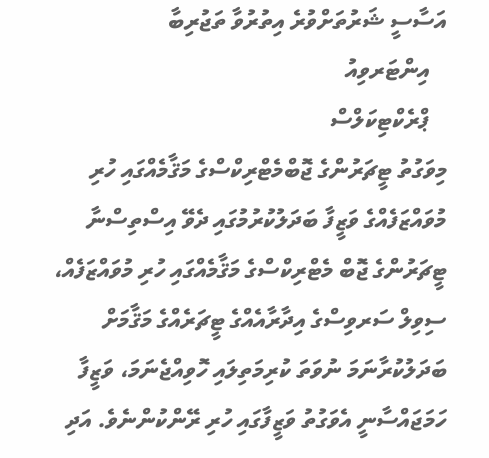އަސާސީ ޝަރުތަށްވުރެ އިތުރުވާ ތަޖުރިބާ
   އިންޓަރވިއު
   ޕްރެކްޓިކަލްސް
މިވަގުތު ޓީޗަރުންގެ ޖޮބްމެޓްރިކްސްގެ މަޤާމެއްގައި ހުރި މުވައްޒަފެއްގެ ވަޒީފާ ބަދަލުކުރުމުގައި ދެވޭ އިސްތިސްނާ
ޓީޗަރުންގެ ޖޮބް މެޓްރިކްސްގެ މަޤާމެއްގައި ހުރި މުވައްޒަފެއް، ސިވިލް ސަރވިސްގެ އިދާރާއެއްގެ ޓީޗަރެއްގެ މަޤާމަށް ބަދަލުކުރާނަމަ ނުވަތަ ކުރިމަތިލައި ހޮވިއްޖެނަމަ، ވަޒީފާ ހަމަޖައްސާނީ އެވަގުތު ވަޒީފާގައި ހުރި ރޭންކުންނެވެ. އަދި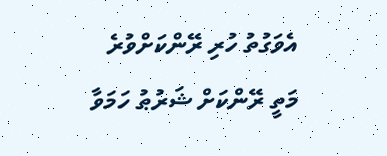އެވަގުތު ހުރި ރޭންކަށްވުރެ މަތީ ރޭންކަށް ޝަރުޠު ހަމަވާ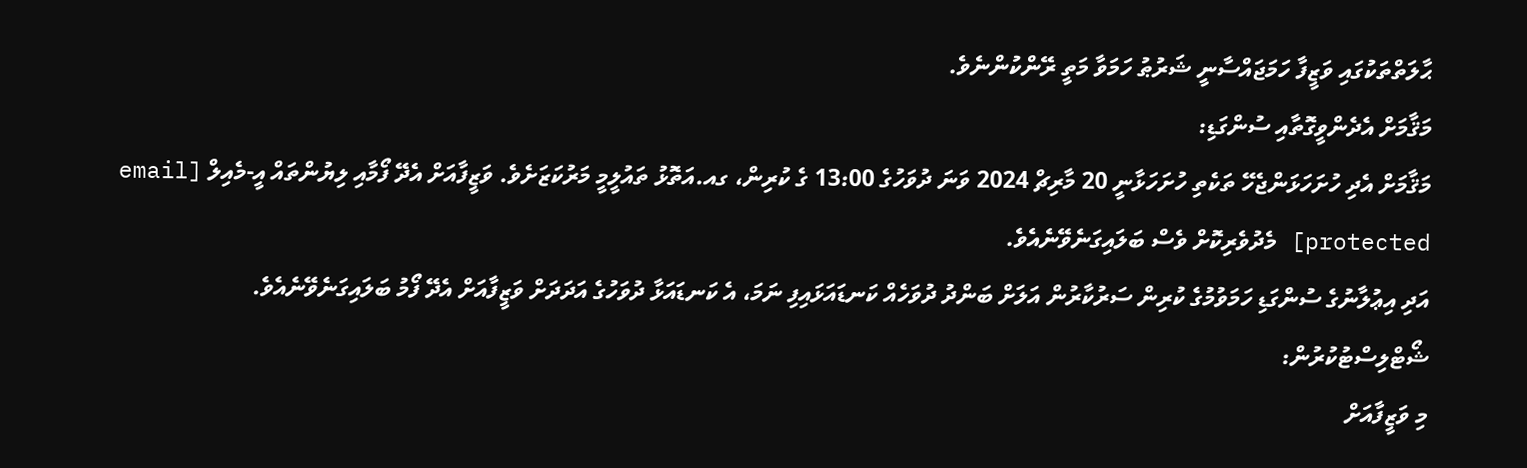ޙާލަތްތަކުގައި ވަޒީފާ ހަމަޖައްސާނީ ޝަރުޠު ހަމަވާ މަތީ ރޭންކުންނެވެ.
މަޤާމަށް އެދެންވީގޮތާއި ސުންގަޑި:
މަޤާމަށް އެދި ހުށަހަޅަންޖެހޭ ތަކެތި ހުށަހަޅާނީ 20 މާރިޗް 2024 ވަނަ ދުވަހުގެ 13:00 ގެ ކުރިން، ގއ.އަތޮޅު ތައުލީމީ މަރުކަޒަށެވެ. ވަޒީފާއަށް އެދޭ ފޯމާއި ލިޔުންތައް އީ-މެއިލް [email protected] މެދުވެރިކޮށް ވެސް ބަލައިގަނެވޭނެއެވެ.
އަދި އިޢުލާނުގެ ސުންގަޑި ހަމަވުމުގެ ކުރިން ސަރުކާރުން އަލަށް ބަންދު ދުވަހެއް ކަނޑައަޅައިފި ނަމަ، އެ ކަނޑައަޅާ ދުވަހުގެ އަދަދަށް ވަޒީފާއަށް އެދޭ ފޯމު ބަލައިގަނެވޭނެއެވެ.
ޝޯޓްލިސްޓުކުރުން:
މި ވަޒީފާއަށް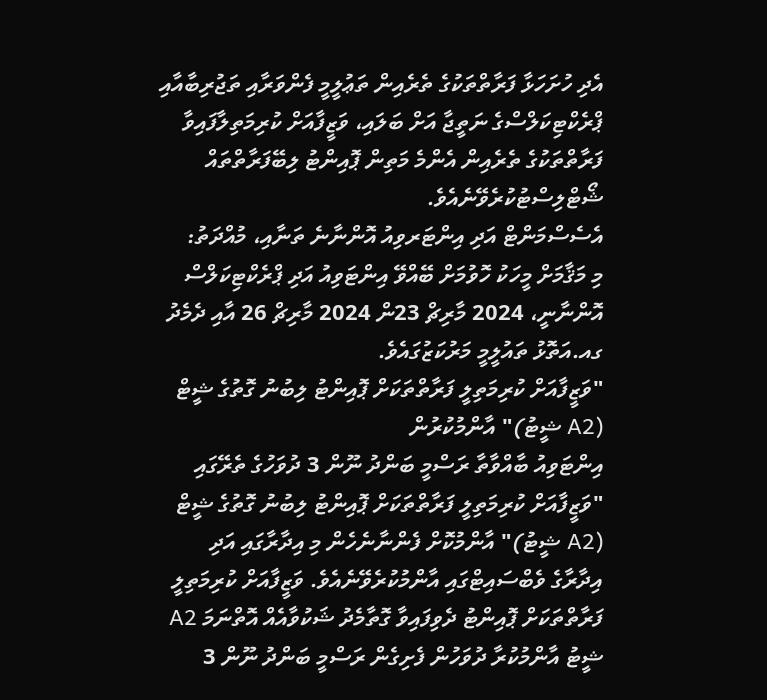އެދި ހުށަހަޅާ ފަރާތްތަކުގެ ތެރެއިން ތަޢުލީމީ ފެންވަރާއި ތަޖުރިބާއާއި ޕްރެކްޓިކަލްސްގެ ނަތީޖާ އަށް ބަލައި، ވަޒީފާއަށް ކުރިމަތިލާފައިވާ ފަރާތްތަކުގެ ތެރެއިން އެންމެ މަތިން ޕޮއިންޓު ލިބޭފަރާތްތައް ޝޯޓްލިސްޓުކުރެވޭނެއެވެ.
އެސެސްމަންޓް އަދި އިންޓަރވިއު އޮންނާނެ ތަނާއި، މުއްދަތު:
މި މަޤާމަށް މީހަކު ހޮވުމަށް ބޭއްވޭ އިންޓަވިއު އަދި ޕްރެކްޓިކަލްސް އޮންނާނީ، 2024 މާރިޗް 23ން 2024 މާރިޗް 26 އާއި ދެމެދު  ގއ.އަތޮޅު ތައުލީމީ މަރުކަޒުގައެވެ.
"ވަޒީފާއަށް ކުރިމަތިލީ ފަރާތްތަކަށް ޕޮއިންޓު ލިބުނު ގޮތުގެ ޝީޓް (A2 ޝީޓު)" އާންމުކުރުން
އިންޓަވިއު ބާއްވާތާ ރަސްމީ ބަންދު ނޫން 3 ދުވަހުގެ ތެރޭގައި "ވަޒީފާއަށް ކުރިމަތިލީ ފަރާތްތަކަށް ޕޮއިންޓު ލިބުނު ގޮތުގެ ޝީޓް (A2 ޝީޓު)" އާންމުކޮށް ފެންނާނެހެން މި އިދާރާގައި އަދި އިދާރާގެ ވެބްސައިޓްގައި އާންމުކުރެވޭނެއެވެ. ވަޒީފާއަށް ކުރިމަތިލީ ފަރާތްތަކަށް ޕޮއިންޓު ދެވިފައިވާ ގޮތާމެދު ޝަކުވާއެއް އޮތްނަމަ A2 ޝީޓު އާންމުކުރާ ދުވަހުން ފެށިގެން ރަސްމީ ބަންދު ނޫން 3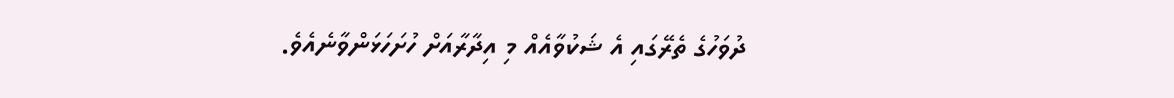ދުވަހުގެ ތެރޭގައި އެ ޝަކުވާއެއް މި އިދާރާއަށް ހުށަހަޅަންވާނެއެވެ.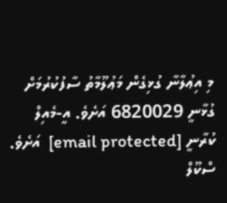މި އިޢުލާނާ ގުޅިގެން މަޢުލޫމާތު ސާފުކުރުމަށް ގުޅާނީ 6820029 އަށެވެ. އީ-މެއިލް ކުރާނީ [email protected]  އަށެވެ.
ސްކޫލް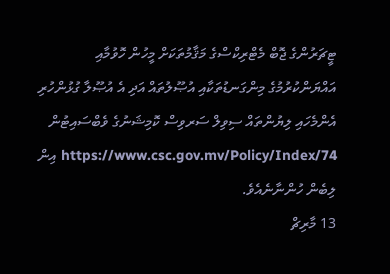ޓީޗަރުންގެ ޖޮބް މެޓްރިކްސްގެ މަޤާމުތަކަށް މީހުން ހޮވުމާއި އައްޔަންކުރުމުގެ މިންގަނޑުތަކާއި އުޞޫލުތައް އަދި އެ އުޞޫލާ ގުޅުންހުރި އެންމެހައި ލިޔުންތައް ސިވިލް ސަރވިސް ކޮމިޝަނުގެ ވެބްސައިޓުން https://www.csc.gov.mv/Policy/Index/74 އިން ލިބެން ހުންނާނެއެވެ.
13 މާރިޗް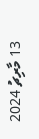13 މާރިޗު 2024